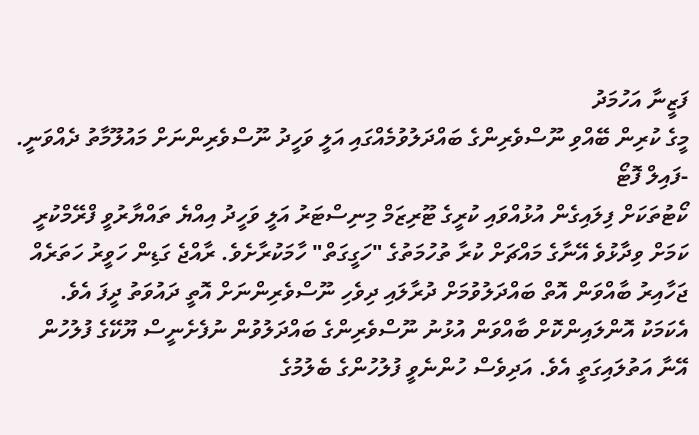ފަޒީނާ އަހުމަދު
މީގެ ކުރިން ބޭއްވި ނޫސްވެރިންގެ ބައްދަލުވުމެއްގައި އަލީ ވަހީދު ނޫސްވެރިންނަށް މައުލޫމާތު ދެއްވަނީ. -ފައިލް ފޮޓޯ
ކޯޓުތަކަށް ފިލައިގެން އުޅުއްވައި ކުރީގެ ޓޫރިޒަމް މިނިސްޓަރު އަލީ ވަހީދު އިއްޔެ ތައްޔާރުވީ ފްރޭމްކުރީ ކަމަށް ވިދާޅުވެ އޭނާގެ މައްޗަށް ކުރާ ތުހުމަތުގެ "ހަގީގަތް" ހާމަކުރާށެވެ. ރާއްޖެ ގަޑިން ހަވީރު ހަތަރެއް ޖަހާއިރު ބާއްވަން އޮތް ބައްދަލުވުމަށް ދުރާލައި ދިވެހި ނޫސްވެރިންނަށް އޮތީ ދައުވަތު ދީފަ އެވެ.
އެކަމަކު އޮންލައިންކޮށް ބާއްވަން އުޅުނު ނޫސްވެރިންގެ ބައްދަލުވުން ނުފެށެނީސް ޔޫކޭގެ ފުލުހުން އޭނާ އަތުލައިގަތީ އެވެ. އަދިވެސް ހުންނެވީ ފުލުހުންގެ ބެލުމުގެ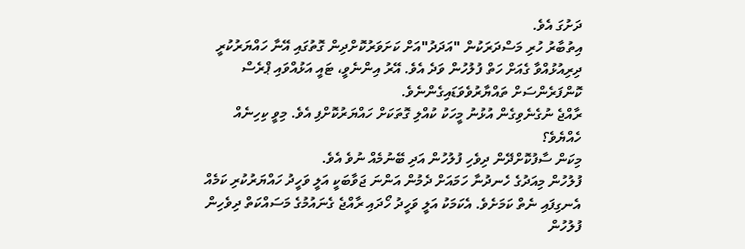ދަށުގަ އެވެ.
އިތުބާރު ހުރި މަސްދަރަކުން "އަދަދު"އަށް ކަށަވަރުކޮށްދިން ގޮތުގައި އޭނާ ހައްޔަރުކުރީ ދިރިއުޅުއްވާ ގެއަށް ހަތް ފުލުހުން ވަދެ އެވެ. އޭރު އިންނެވީ، ޓައީ އަޅުއްވައި ޕްރެސް ކޮންފަރެންސަށް ތައްޔާރުވެވަޑައިގެންނެވެ.
ރާއްޖެ ނުގެނެވިގެން އުޅުނު މީހަކު ކުއްލި ގޮތަކަށް ހައްޔަރުކޮށްފި އެވެ. މިވީ ކިހިނެއް ހެއްޔެވެ؟
މިކަން ސާފުކޮށްދޭން ދިވެހި ފުލުހުން އަދި ބޭނުމެއް ނުވެ އެވެ.
ފުލުހުން މިއަދުގެ ހެނދުނާ ހަމައަށް ދެމުން އަންނަ ޖަވާބަކީ އަލީ ވަހީދު ހައްޔަރުކުރި ކަމެއް އެނގިފައި ނެތް ކަމަށެވެ. އެކަމަކު އަލީ ވަހީދު ހޯދައި ރާއްޖެ ގެނައުމުގެ މަސައްކަތް ދިވެހިން ފުލުހުން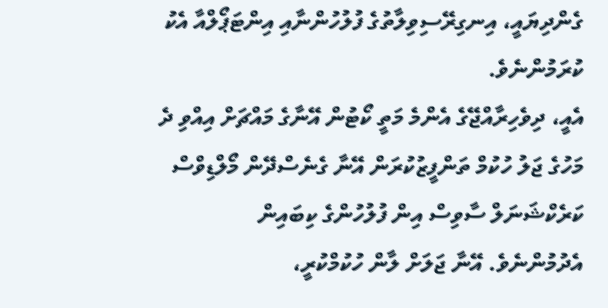ގެންދިޔައީ، އިނގިރޭސިވިލާތުގެ ފުލުހުންނާއި އިންޓަޕޯލްއާ އެކު ކުރަމުންނެވެ.
އެއީ، ދިވެހިރާއްޖޭގެ އެންމެ މަތީ ކޯޓުން އޭނާގެ މައްޗަށް އިއްވި ދެ މަހުގެ ޖަލު ހުކުމް ތަންފީޒުކުރަން އޭނާ ގެނެސްދޭން މޯލްޑިވްސް ކަރެކްޝަނަލް ސާވިސް އިން ފުލުހުންގެ ކިބައިން އެދުމުންނެވެ. އޭނާ ޖަލަށް ލާން ހުކުމްކުރީ،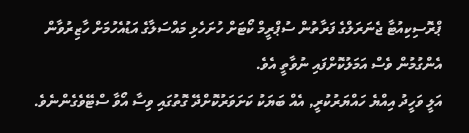ޕްރޮސިކިއުޓާ ޖެނަރަލްގެ ފަރާތުން ސުޕްރީމް ކޯޓަށް ހުށަހެޅި މައްސަލާގެ އަޑުއެހުމަށް ހާޒިރުވާން އެންގުމުން ވެސް އަމަލުކޮށްފައި ނުވާތީ އެވެ.
އަލީ ވަހީދު އިއްޔެ ހައްޔަރުކުރީ, އެއް ބަޔަކު ކަށަވަރުކޮށްދޭ ގޮތުގައި ވިސާ އޯވާ ސްޓޭވެގެންނެވެ.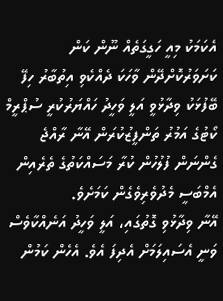އެކަމަކު މިއީ ހަގީގަތެއް ނޫން ކަން ކަށަވަރުކޮށްދޭން ވާހަކަ ދެއްކެވި އިތުބާރު ހިފޭ ބޭފުޅަކު ވިދާޅުވީ އަލީ ވަހީދު ހައްޔަރުކުރީ ސުޕްރީމް ކޯޓުގެ އަމުރު ތަންފީޒުކުރަން އޭނާ ރާއްޖެ ގެންނަން ފުލުހުން ކުރާ މަސައްކަތުގެ ތެރެއިން އެމްބަސީ މެދުވެރިވެގެން ކަމަށެވެ.
އޭނާ ވިދާޅުވި ގޮތުގައި، އަލީ ވަހީދު އަނެއްކާވެސް ވަނީ އެސައިލަމަށް އެދިފަ އެވެ. އެހެން ކަމުން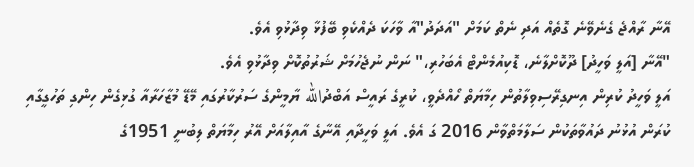އޭނާ ރާއްޖެ ގެނެވޭނެ ގޮތެއް އަދި ނެތް ކަމަށް "އަދަދު"އާ ވާހަކަ ދެއްކެވި ބޭފުޅާ ވިދާޅުވި އެވެ.
"އޭނާ [އަލީ ވަހީދު] ދޫކޮށްލާނެ، ޑޮކިއުމެންޓް އެބަހުރި،" ނަން ނުޖެހުމަށް ޝަރުތުކޮށް ވިދާޅުވި އެވެ.
އަލީ ވަހީދު ކުރިން އިނގިރޭސިވިލާތުން ހިމާޔަތް ހޯއްދެވީ، ކުރީގެ ރައީސް އަބްދުالله ޔާމީންގެ ސަރުކާރުގައި މޭޑޭ މުޒާހަރާއާ ގުޅިގެން ހިންގި ތަހުގީގާއި ކުރަން އުޅުނު ދައުވާތަކުން ސަލާމަތްވާން 2016 ގަ އެވެ. އަލީ ވަހީދާއި އޭނާގެ އާއިލާއަށް އޭރު ހިމާޔަތް ލިބުނީ 1951ގެ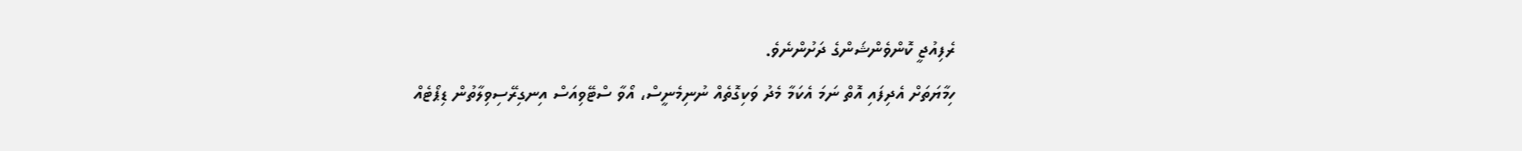ރެފިއުޖީ ކޮންވެންޝަންގެ ދަށުންނެވެ.
ހިމާޔަތަށް އެދިފައި އޮތް ނަމަ އެކަމާ މެދު ވަކިގޮތެއް ނުނިމެނީސް، އޯވާ ސްޓޭވިއަސް އިނގިރޭސިވިލާތުން ޑިޕޯޓެއް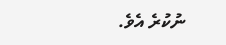ނުކުރެ އެވެ.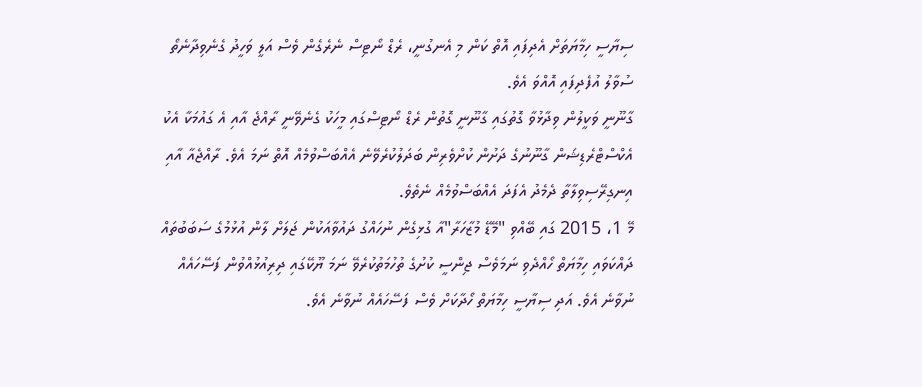ސިޔާސީ ހިމާޔަތަށް އެދިފައި އޮތް ކަން މި އެނގުނީ، ރެޑް ނޯޓިސް ނެރެގެން ވެސް އަލީ ވަހީދު ގެނެވިދާނެތޯ ސުވާލު އުފެދިފައި އޮއްވަ އެވެ.
ގާނޫނީ ވަކީލުން ވިދާޅުވާ ގޮތުގައި ގާނޫނީ ގޮތުން ރެޑް ނޯޓިސްގައި މީހަކު ގެނެވޭނީ ރާއްޖެ އާއި އެ ގައުމަކާ އެކު އެކްސްޓްރެޑިޝަން ގާނޫނުގެ ދަށުން ކުށްވެރިން ބަދަލުކުރެވޭނެ އެއްބަސްވުމެއް އޮތް ނަމަ އެވެ. ރާއްޖެއާ އާއި އިނގިރޭސިވިލާތާ ދެމެދު އެފަދަ އެއްބަސްވުމެއް ނެތެވެ.
މޭ 1، 2015 ގައި ބޭއްވި "މޭޑޭ މުޒާހަރާ"އާ ގުޅިގެން ނުހައްގު ދައުވާއަކުން ޖަލަށް ލާން އުޅުމުގެ ސަބަބުތައް ދައްކަވައި ހިމާޔަތް ހޯއްދެވި ނަމަވެސް ޖިންސީ ކުށުގެ ތުހުމަތުކުރެވޭ ނަމަ ޔޫކޭގައި ދިރިއުޅުއްވުން ފަސޭހައެއް ނުވާނެ އެވެ. އަދި ސިޔާސީ ހިމާޔަތް ހޯދާކަށް ވެސް ފަސޭހައެއް ނުވާނެ އެވެ.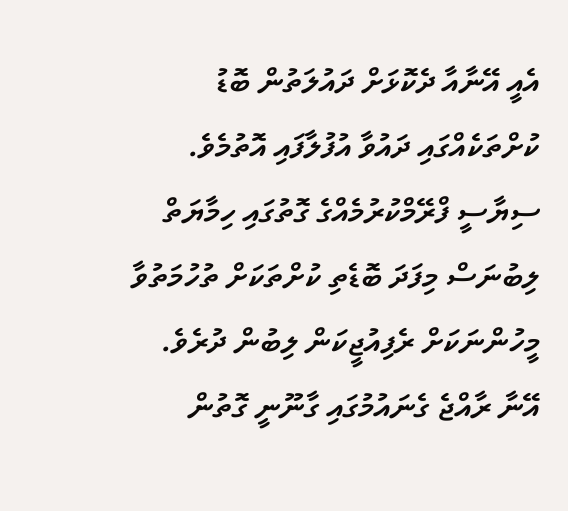އެއީ އޭނާއާ ދެކޮޅަށް ދައުލަތުން ބޮޑު ކުށްތަކެއްގައި ދައުވާ އުފުލާފައި އޮތުމެވެ. ސިޔާސީ ފްރޭމްކުރުމެއްގެ ގޮތުގައި ހިމާޔަތް ލިބުނަސް މިފަދަ ބޮޑެތި ކުށްތަކަށް ތުހުމަތުވާ މީހުންނަކަށް ރެފިއުޖީކަން ލިބުން ދުރެވެ.
އޭނާ ރާއްޖެ ގެނައުމުގައި ގާނޫނީ ގޮތުން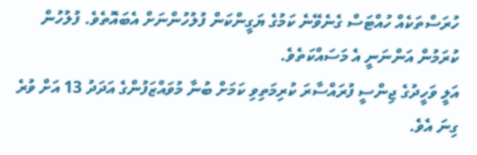ހުރަސްތަކެއް ހުއްޓަސް ގެނެވޭނެ ކަމުގެ ޔަގީންކަން ފުލުހުންނަށް އެބައޮތެވެ. ފުލުހުން ކުރަމުން އަންނަނީ އެ މަސައްކަތެވެ.
އަލީ ވަހީދުގެ ޖިންސީ ފުރައްސާރަ ކުރިމަތިވި ކަމަށް ބުނާ މުވައްޒަފުންގެ އަދަދު 13 އަށް ވުރެ ގިނަ އެވެ.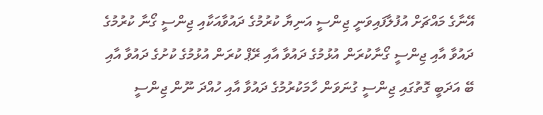އޭނާގެ މައްޗަށް އުފުލާފައިވަނީ ޖިންސީ އަނިޔާ ކުރުމުގެ ދައުވާއަކާއި ޖިންސީ ގޯނާ ކުރުމުގެ ދައުވާ އާއި ޖިންސީ ގޯނާކުރަން އުޅުމުގެ ދައުވާ އާއި ރޭޕް ކުރަން އުޅުމުގެ ކުށުގެ ދައުވާ އާއި ބޭ އަދަބީ ގޮތުގައި ޖިންސީ ގުނަވަން ހާމަކުރުމުގެ ދައުވާ އާއި ހުއްދަ ނޫން ޖިންސީ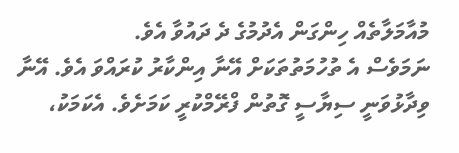މުއާމަލާތެއް ހިންގަން އެދުމުގެ ދެ ދައުވާ އެވެ.
ނަމަވެސް އެ ތުހުމަތުތަކަށް އޭނާ އިންކާރު ކުރައްވަ އެވެ. އޭނާ ވިދާޅުވަނީ ސިޔާސީ ގޮތުން ފްރޭމްކުރީ ކަމަށެވެ. އެކަމަކު،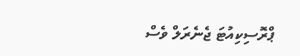ޕްރޮސިކިއުޓަ ޖެނެރަލް ވެސް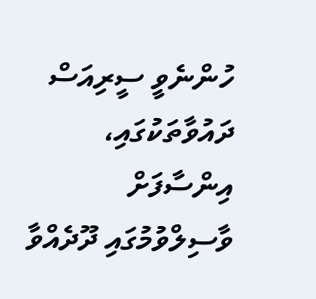ހުންނެވީ ސީރިއަސް ދައުވާތަކުގައި، އިންސާފަށް ވާސިލްވުމުގައި ދޫދެއްވާ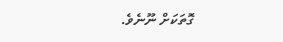ގޮތަކަށް ނޫނެވެ.